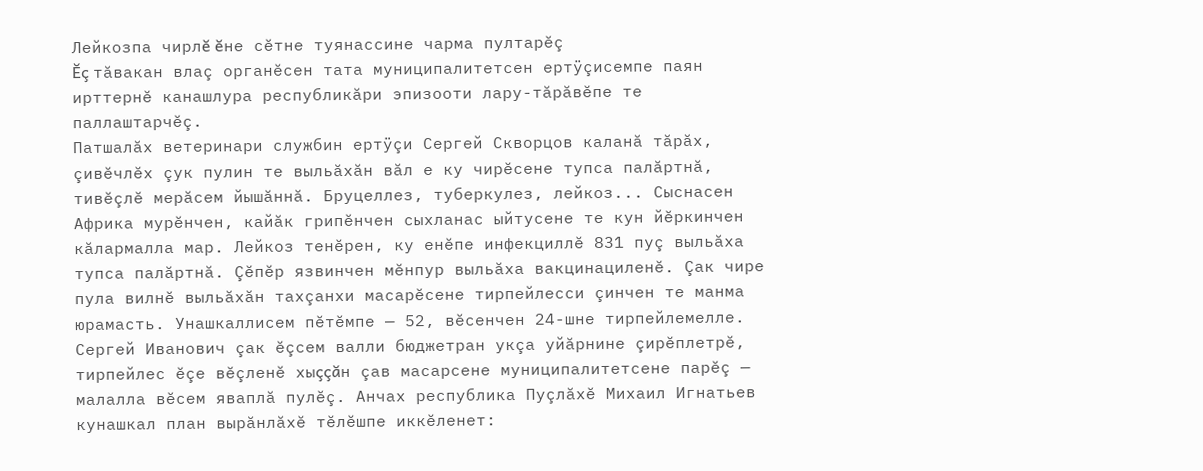Лейкозпа чирлĕ ĕне сĕтне туянассине чарма пултарĕç
Ĕç тăвакан влаç органĕсен тата муниципалитетсен ертÿçисемпе паян ирттернĕ канашлура республикăри эпизооти лару-тăрăвĕпе те паллаштарчĕç.
Патшалăх ветеринари службин ертÿçи Сергей Скворцов каланă тăрăх, çивĕчлĕх çук пулин те выльăхăн вăл е ку чирĕсене тупса палăртнă, тивĕçлĕ мерăсем йышăннă. Бруцеллез, туберкулез, лейкоз... Сыснасен Африка мурĕнчен, кайăк грипĕнчен сыхланас ыйтусене те кун йĕркинчен кăлармалла мар. Лейкоз тенĕрен, ку енĕпе инфекциллĕ 831 пуç выльăха тупса палăртнă. Çĕпĕр язвинчен мĕнпур выльăха вакцинациленĕ. Çак чире пула вилнĕ выльăхăн тахçанхи масарĕсене тирпейлесси çинчен те манма юрамасть. Унашкаллисем пĕтĕмпе — 52, вĕсенчен 24-шне тирпейлемелле. Сергей Иванович çак ĕçсем валли бюджетран укçа уйăрнине çирĕплетрĕ, тирпейлес ĕçе вĕçленĕ хыççăн çав масарсене муниципалитетсене парĕç — малалла вĕсем яваплă пулĕç. Анчах республика Пуçлăхĕ Михаил Игнатьев кунашкал план вырăнлăхĕ тĕлĕшпе иккĕленет: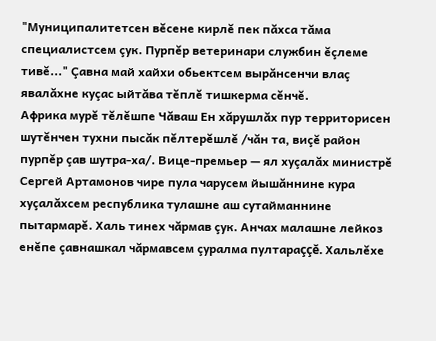"Муниципалитетсен вĕсене кирлĕ пек пăхса тăма специалистсем çук. Пурпĕр ветеринари службин ĕçлеме тивĕ..." Çавна май хайхи обьектсем вырăнсенчи влаç явалăхне куçас ыйтăва тĕплĕ тишкерма сĕнчĕ.
Африка мурĕ тĕлĕшпе Чăваш Ен хăрушлăх пур территорисен шутĕнчен тухни пысăк пĕлтерĕшлĕ /чăн та, виçĕ район пурпĕр çав шутра-ха/. Вице-премьер — ял хуçалăх министрĕ Сергей Артамонов чире пула чарусем йышăннине кура хуçалăхсем республика тулашне аш сутайманнине пытармарĕ. Халь тинех чăрмав çук. Анчах малашне лейкоз енĕпе çавнашкал чăрмавсем çуралма пултараççĕ. Хальлĕхе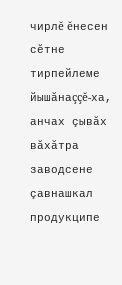чирлĕ ĕнесен сĕтне тирпейлеме йышăнаççĕ-ха, анчах çывăх вăхăтра заводсене çавнашкал продукципе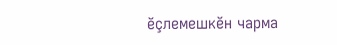ĕçлемешкĕн чарма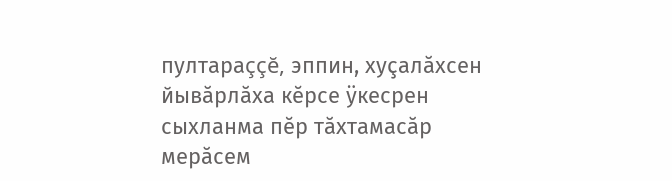пултараççĕ, эппин, хуçалăхсен йывăрлăха кĕрсе ÿкесрен сыхланма пĕр тăхтамасăр мерăсем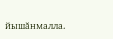йышăнмалла.